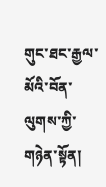གུང་ཐང་རྒྱལ་མོའི་བོན་ལུགས་ཀྱི་གཉེན་སྟོན།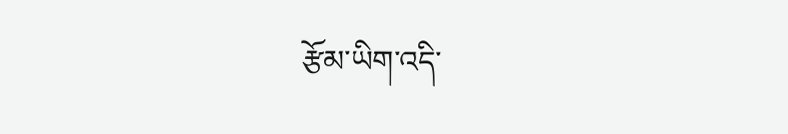རྩོམ་ཡིག་འདི་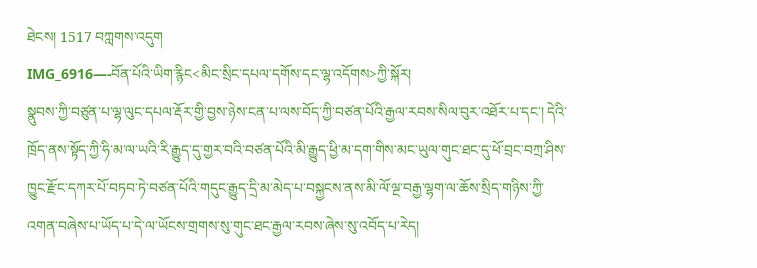ཐེངས། 1517 བཀླགས་འདུག
IMG_6916—-བོན་པོའི་ཡིག་རྙིང<མིང་སྲིང་དཔལ་དགོས་དང་ལྷ་འདོགས>ཀྱི་སྐོར།
སྣུབས་ཀྱི་བཙུན་པ་ལྷ་ལུང་དཔལ་རྡོར་གྱི་བྱས་ཉེས་ངན་པ་ལས་བོད་ཀྱི་བཙན་པོའི་རྒྱལ་རབས་སིལ་བུར་འཐོར་པ་དང་། དེའི་ཁྲོད་ནས་སྟོད་ཀྱི་ཧི་མ་ལ་ཡའི་རི་རྒྱུད་དུ་གྱར་བའི་བཙན་པོའི་མི་རྒྱུད་ཕྱི་མ་དག་གིས་མང་ཡུལ་གུང་ཐང་དུ་ཕོ་བྲང་བཀྲ་ཤིས་ཁྱུང་རྫོང་དཀར་པོ་བཏབ་ཏེ་བཙན་པོའི་གདུང་རྒྱུད་དྲི་མ་མེད་པ་བསྐྱངས་ནས་མི་ལོ་ལྔ་བརྒྱ་ལྷག་ལ་ཆོས་སྲིད་གཉིས་ཀྱི་འགན་བཞེས་པ་ཡོད་པ་དེ་ལ་ཡོངས་གྲགས་སུ་གུང་ཐང་རྒྱལ་རབས་ཞེས་སུ་འབོད་པ་རེད།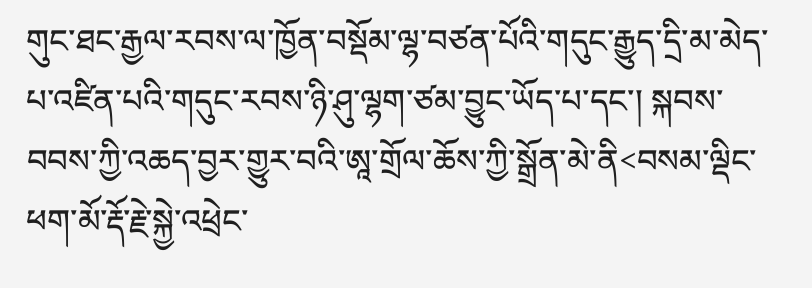གུང་ཐང་རྒྱལ་རབས་ལ་ཁྱོན་བསྡོམ་ལྷ་བཙན་པོའི་གདུང་རྒྱུད་དྲི་མ་མེད་པ་འཛིན་པའི་གདུང་རབས་ཉི་ཤུ་ལྷག་ཙམ་བྱུང་ཡོད་པ་དང་། སྐབས་བབས་ཀྱི་འཆད་བྱར་གྱུར་བའི་ཨཱ་གྲོལ་ཆོས་ཀྱི་སྒྲོན་མེ་ནི<བསམ་ལྡིང་ཕག་མོ་རྡོ་རྗེ་སྐྱེ་འཕྲེང་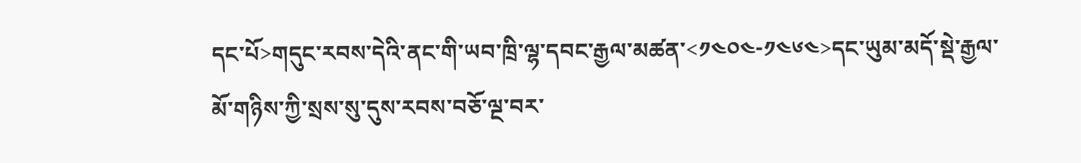དང་པོ>གདུང་རབས་དེའི་ནང་གི་ཡབ་ཁྲི་ལྷ་དབང་རྒྱལ་མཚན་<༡༤༠༤-༡༤༦༤>དང་ཡུམ་མདོ་སྡེ་རྒྱལ་མོ་གཉིས་ཀྱི་སྲས་སུ་དུས་རབས་བཅོ་ལྔ་བར་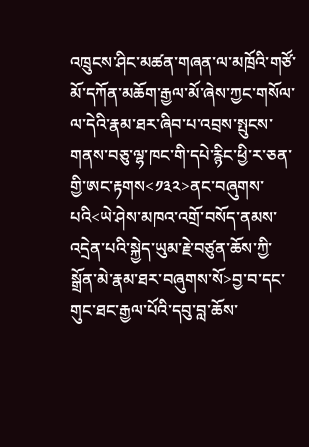འཁྲུངས་ཤིང་མཚན་གཞན་ལ་མཁྲོའི་གཙོ་མོ་དཀོན་མཆོག་རྒྱལ་མོ་ཞེས་ཀྱང་གསོལ་ལ་དེའི་རྣམ་ཐར་ཞིབ་པ་འབྲས་སྤུངས་གནས་བཅུ་ལྷ་ཁང་གི་དཔེ་རྙིང་ཕྱི་ར་ཅན་གྱི་ཨང་རྟགས<༡༣༢>ནང་བཞུགས་པའི<ཡེ་ཤེས་མཁའ་འགྲོ་བསོད་ནམས་འདྲེན་པའི་སྐྱེད་ཡུམ་རྗེ་བཙུན་ཆོས་ཀྱི་སྒྲོན་མེ་རྣམ་ཐར་བཞུགས་སོ>བྱ་བ་དང་གུང་ཐང་རྒྱལ་པོའི་དབུ་བླ་ཆོས་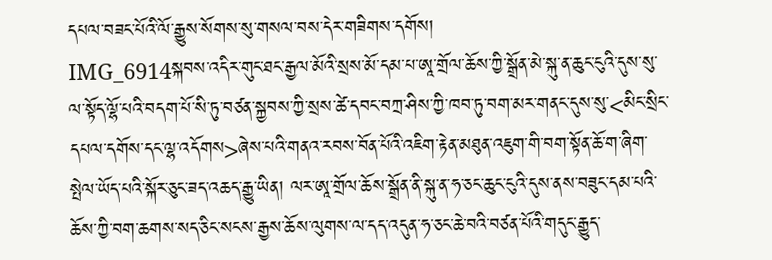དཔལ་བཟང་པོའི་ལོ་རྒྱུས་སོགས་སུ་གསལ་བས་དེར་གཟིགས་དགོས།
IMG_6914སྐབས་འདིར་གུང་ཐང་རྒྱལ་མོའི་སྲས་མོ་དམ་པ་ཨཱ་གྲོལ་ཆོས་ཀྱི་སྒྲོན་མེ་སྐུ་ན་ཆུང་ངུའི་དུས་སུ་ལ་སྟོད་ལྷོ་པའི་བདག་པོ་སི་ཏུ་བཙན་སྐྱབས་ཀྱི་སྲས་ཚེ་དབང་བཀྲ་ཤིས་ཀྱི་ཁབ་ཏུ་བག་མར་གནང་དུས་སུ་<མིང་སྲིང་དཔལ་དགོས་དང་ལྷ་འདོགས>ཞེས་པའི་གནའ་རབས་བོན་པོའི་འཇིག་རྟེན་མཐུན་འཇུག་གི་བག་སྟོན་ཆོ་ག་ཞིག་སྤེལ་ཡོད་པའི་སྐོར་ཅུང་ཟད་འཆད་རྒྱུ་ཡིན། ལར་ཨཱ་གྲོལ་ཆོས་སྒྲོན་ནི་སྐུ་ན་ཧ་ཅང་ཆུང་ངུའི་དུས་ནས་བཟུང་དམ་པའི་ཆོས་ཀྱི་བག་ཆགས་སད་ཅིང་སངས་རྒྱས་ཆོས་ལུགས་ལ་དད་འདུན་ཧ་ཅང་ཆེ་བའི་བཙན་པོའི་གདུང་རྒྱུད་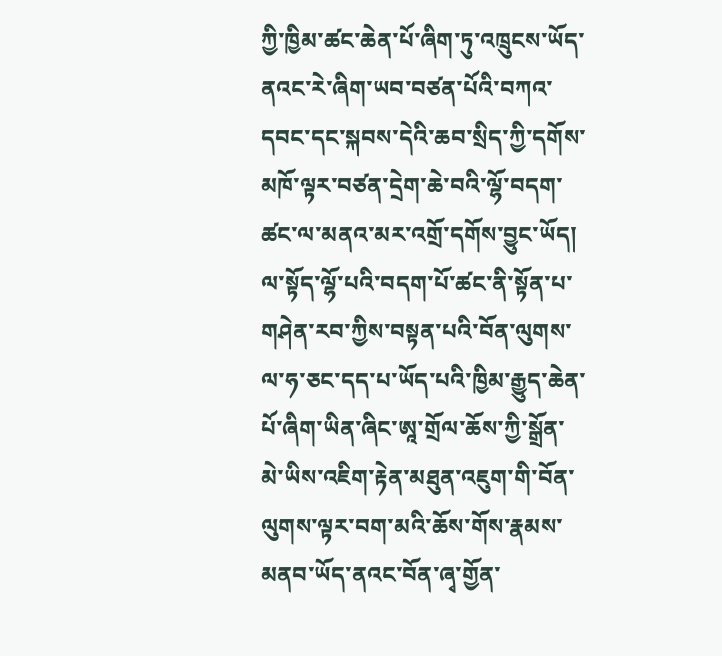ཀྱི་ཁྱིམ་ཚང་ཆེན་པོ་ཞིག་ཏུ་འཁྲུངས་ཡོད་ནའང་རེ་ཞིག་ཡབ་བཙན་པོའི་བཀའ་དབང་དང་སྐབས་དེའི་ཆབ་སྲིད་ཀྱི་དགོས་མཁོ་ལྟར་བཙན་དྲེག་ཆེ་བའི་ལྷོ་བདག་ཚང་ལ་མནའ་མར་འགྲོ་དགོས་བྱུང་ཡོད། ལ་སྟོད་ལྷོ་པའི་བདག་པོ་ཚང་ནི་སྟོན་པ་གཤེན་རབ་ཀྱིས་བསྟན་པའི་བོན་ལུགས་ལ་ཧ་ཅང་དད་པ་ཡོད་པའི་ཁྱིམ་རྒྱུད་ཆེན་པོ་ཞིག་ཡིན་ཞིང་ཨཱ་གྲོལ་ཆོས་ཀྱི་སྒྲོན་མེ་ཡིས་འཇིག་རྟེན་མཐུན་འཇུག་གི་བོན་ལུགས་ལྟར་བག་མའི་ཆོས་གོས་རྣམས་མནབ་ཡོད་ནའང་བོན་ཞྭ་གྱོན་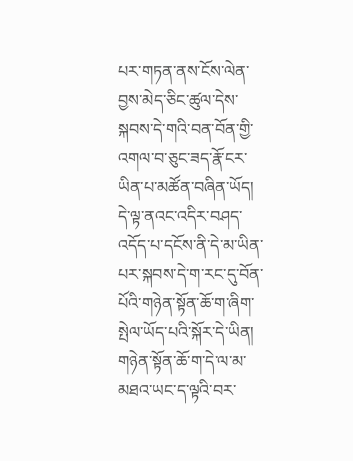པར་གཏན་ནས་ངོས་ལེན་བྱས་མེད་ཅིང་ཚུལ་དེས་སྐབས་དེ་གའི་བན་བོན་གྱི་འགལ་བ་ཅུང་ཟད་རྣོ་ངར་ཡིན་པ་མཚོན་བཞིན་ཡོད།
དེ་ལྟ་ནའང་འདིར་བཤད་འདོད་པ་དངོས་ནི་དེ་མ་ཡིན་པར་སྐབས་དེ་ག་རང་དུ་བོན་པོའི་གཉེན་སྟོན་ཆོ་ག་ཞིག་སྤེལ་ཡོད་པའི་སྐོར་དེ་ཡིན། གཉེན་སྟོན་ཆོ་ག་དེ་ལ་མ་མཐའ་ཡང་ད་ལྟའི་བར་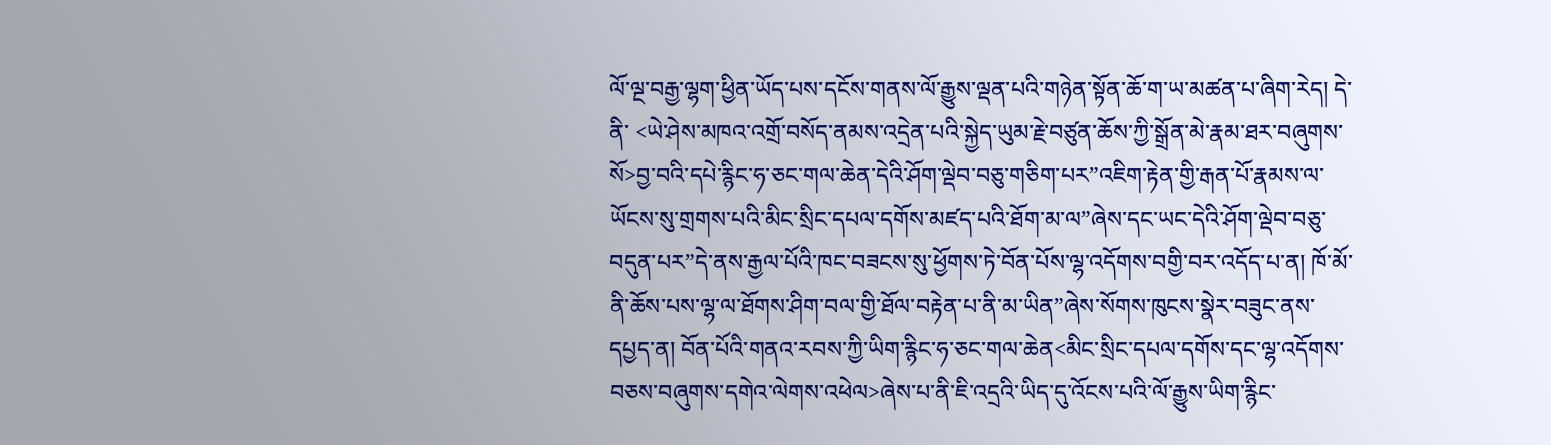ལོ་ལྔ་བརྒྱ་ལྷག་ཕྱིན་ཡོད་པས་དངོས་གནས་ལོ་རྒྱུས་ལྡན་པའི་གཉེན་སྟོན་ཆོ་ག་ཡ་མཚན་པ་ཞིག་རེད། དེ་ནི་ <ཡེ་ཤེས་མཁའ་འགྲོ་བསོད་ནམས་འདྲེན་པའི་སྐྱེད་ཡུམ་རྗེ་བཙུན་ཆོས་ཀྱི་སྒྲོན་མེ་རྣམ་ཐར་བཞུགས་སོ>བྱ་བའི་དཔེ་རྙིང་ཧ་ཅང་གལ་ཆེན་དེའི་ཤོག་ལྡེབ་བཅུ་གཅིག་པར”འཇིག་རྟེན་གྱི་རྒན་པོ་རྣམས་ལ་ཡོངས་སུ་གྲགས་པའི་མིང་སྲིང་དཔལ་དགོས་མཛད་པའི་ཐོག་མ་ལ”ཞེས་དང་ཡང་དེའི་ཤོག་ལྡེབ་བཅུ་བདུན་པར”དེ་ནས་རྒྱལ་པོའི་ཁང་བཟངས་སུ་ཕྱོགས་ཏེ་བོན་པོས་ལྷ་འདོགས་བགྱི་བར་འདོད་པ་ན། ཁོ་མོ་ནི་ཆོས་པས་ལྷ་ལ་ཐོགས་ཤིག་བལ་གྱི་ཐོལ་བརྟེན་པ་ནི་མ་ཡིན”ཞེས་སོགས་ཁུངས་སྣེར་བཟུང་ནས་དཔྱད་ན། བོན་པོའི་གནའ་རབས་ཀྱི་ཡིག་རྙིང་ཧ་ཅང་གལ་ཆེན<མིང་སྲིང་དཔལ་དགོས་དང་ལྷ་འདོགས་བཅས་བཞུགས་དགེའ་ལེགས་འཕེལ>ཞེས་པ་ནི་ཇི་འདྲའི་ཡིད་དུ་འོངས་པའི་ལོ་རྒྱུས་ཡིག་རྙིང་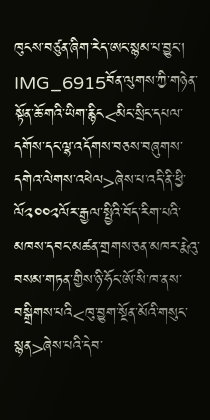ཁུངས་བཙུན་ཞིག་རེད་ཨང་སྙམ་པ་བྱུང་།
IMG_6915བོན་ལུགས་ཀྱི་གཉེན་སྟོན་ཆོ་གའི་ཡིག་རྙིང<མིང་སྲིང་དཔལ་དགོས་དང་ལྷ་འདོགས་བཅས་བཞུགས་དགེའ་ལེགས་འཕེལ>ཞེས་པ་འདི་ནི་ཕྱི་ལོ༢༠༠༢ལོར་རྒྱལ་སྤྱིའི་བོད་རིག་པའི་མཁས་དབང་མཚན་གྲགས་ཅན་མཁར་རྨེའུ་བསམ་གཏན་གྱིས་ཉི་ཧོང་ཨོ་སི་ཁ་ནས་བསྒྲིགས་པའི<ཁུ་བྱུག་སྔོན་མོའི་གསུང་སྙན>ཞེས་པའི་དེབ་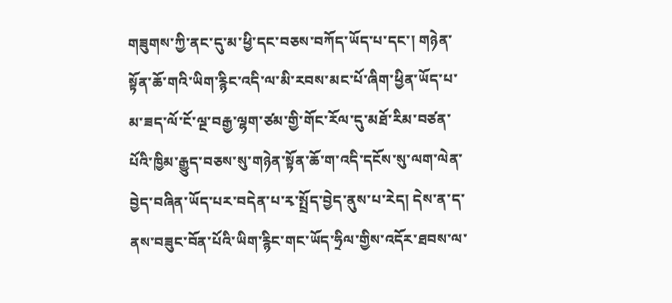གཟུགས་ཀྱི་ནང་དུ་མ་ཕྱི་དང་བཅས་བཀོད་ཡོད་པ་དང་། གཉེན་སྟོན་ཆོ་གའི་ཡིག་རྙིང་འདི་ལ་མི་རབས་མང་པོ་ཞིག་ཕྱིན་ཡོད་པ་མ་ཟད་ལོ་ངོ་ལྔ་བརྒྱ་ལྷག་ཙམ་གྱི་གོང་རོལ་དུ་མཐོ་རིམ་བཙན་པོའི་ཁྱིམ་རྒྱུད་བཅས་སུ་གཉེན་སྟོན་ཆོ་ག་འདི་དངོས་སུ་ལག་ལེན་བྱེད་བཞིན་ཡོད་པར་བདེན་པ་རྭ་སྤྲོད་བྱེད་ནུས་པ་རེད། དེས་ན་ད་ནས་བཟུང་བོན་པོའི་ཡིག་རྙིང་གང་ཡོད་ཧྲིལ་གྱིས་འདོར་ཐབས་ལ་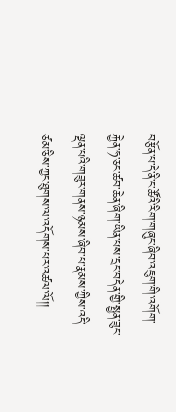བརྩོན་པ་དེ་ནི་ང་ཚོའི་རིག་གཞུང་ཞིབ་འཇུག་གི་འགོག་རྐྱེན་ཧ་ཅང་ཚབ་ཆེན་ཞིག་ཡིན་པས་དྲང་བདེན་གྱི་སྤྱན་ཟུང་ལྡན་པའི་གཟུར་གནས་ཉམས་ཞིབ་པ་རྣམས་ཀྱིས་འདི་ཙམ་ཅིས་ཀྱང་ཐུགས་ལ་འདོགས་པར་འཚལ་ལོ།།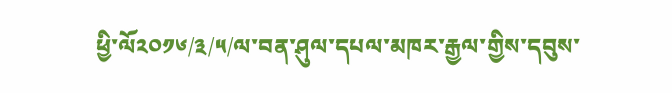ཕྱི་ལོ༢༠༡༦/༣/༥/ལ་བན་ཤུལ་དཔལ་མཁར་རྒྱལ་གྱིས་དབུས་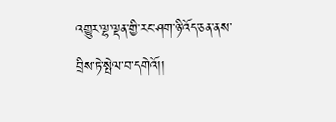འགྱུར་ལྷ་ལྡན་གྱི་རང་ཤག་ཉི་འོད་ཅན་ནས་བྲིས་ཏེ་སྤེལ་བ་དགེའོ།།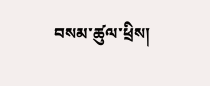བསམ་ཚུལ་ཕྲིས།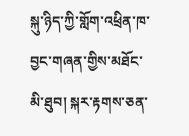སྐུ་ཉིད་ཀྱི་གློག་འཕྲིན་ཁ་བྱང་གཞན་གྱིས་མཐོང་མི་ཐུབ། སྐར་རྟགས་ཅན་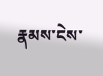རྣམས་ངེས་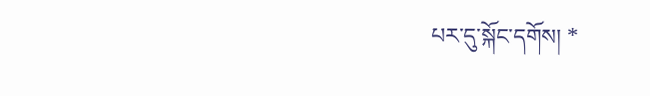པར་དུ་སྐོང་དགོས། *